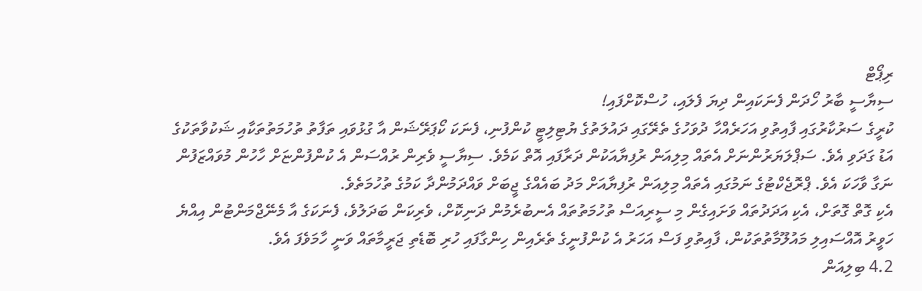ރިޕޯޓް
ސިޔާސީ ބާރު ހޯދަން ފެނަކައިން ދިޔަ ފެލައި، ހުސްކޮށްފައި!
ކުރީގެ ސަރުކާރުގައި ފާއިތުވި އަހަރެއްހާ ދުވަހުގެ ތެރޭގައި ދައުލަތުގެ ޔުޓިލިޓީ ކުންފުނި، ފެނަކަ ކޯޕަރޭޝަން އާ ގުޅުވައި ތަފާތު ތުހުމަތުތަކާއި ޝަކުވާތަކުގެ އަޑު ގަދަވި އެވެ. ސަޕްލަޔަރުންނަށް އެތައް މިލިއަން ރުފިޔާއަކުން ދަރާފައި އޮތް ކަމެވެ. ސިޔާސީ ވެރިން ރުއްސަން އެ ކުންފުންޏަށް ހާހުން މުވައްޒަފުން ނަގާ ވާހަކަ އެވެ. ޕްރޮޖެކްޓުގެ ނަމުގައި އެތައް މިލިއަން ރުފިޔާއަށް މަދު ބައެއްގެ ޖީބަށް ވައްދަމުންދާ ކަމުގެ ތުހުމަތެވެ.
އެކި ގޮތް ގޮތަށް، އެކި އަދަދުތައް ވަށައިގެން މި ސީރިއަސް ތުހުމަތުތައް އެނބުރެމުން ދަނިކޮށް، ވެރިކަން ބަދަލުވެ، ފެނަކަގެ އާ މެނޭޖްމަންޓުން އިއްޔެ ހަވީރު އޮއްސައިލި މައުލޫމާތުތަކުން، ފާއިތުވި ފަސް އަހަރު އެ ކުންފުނީގެ ތެރެއިން ހިންގާފައި ހުރި ބޮޑެތި ޖަރީމާތައް ވަނީ ހާމަވެފަ އެވެ.
4.2 ބިލިއަން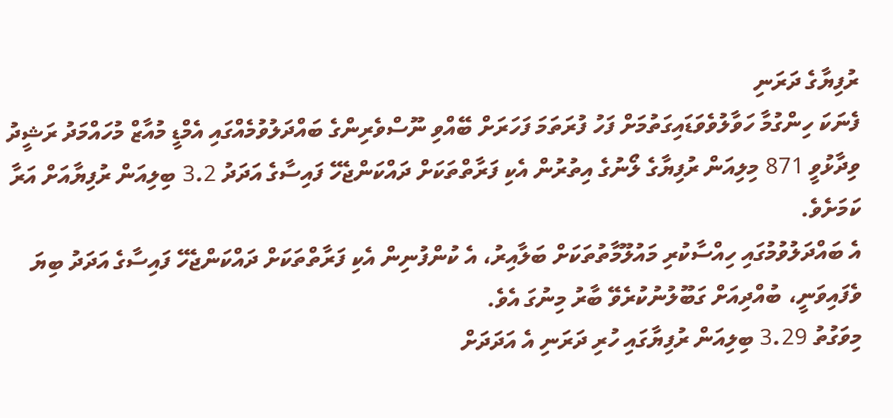ރުފިޔާގެ ދަރަނި
ފެނަކަ ހިންގުމާ ހަވާލުވެވަޑައިގަތުމަށް ފަހު ފުރަތަމަ ފަހަރަށް ބޭއްވި ނޫސްވެރިންގެ ބައްދަލުވުމެއްގައި އެމްޑީ މުއާޒް މުހައްމަދު ރަޝީދު ވިދާޅުވީ 871 މިލިއަން ރުފިޔާގެ ލޯނުގެ އިތުރުން އެކި ފަރާތްތަކަށް ދައްކަންޖެހޭ ފައިސާގެ އަދަދު 3.2 ބިލިއަން ރުފިޔާއަށް އަރާ ކަމަށެވެ.
އެ ބައްދަލުވުމުގައި ހިއްސާކުރި މައުލޫމާތުތަކަށް ބަލާއިރު، އެ ކުންފުނިން އެކި ފަރާތްތަކަށް ދައްކަންޖެހޭ ފައިސާގެ އަދަދު ބިޔަ ވެފައިވަނީ، ބުއްދިއަށް ގަބޫލުނުކުރެވޭ ބާރު މިނުގަ އެވެ.
މިވަގުތު 3.29 ބިލިއަން ރުފިޔާގައި ހުރި ދަރަނި އެ އަދަދަށް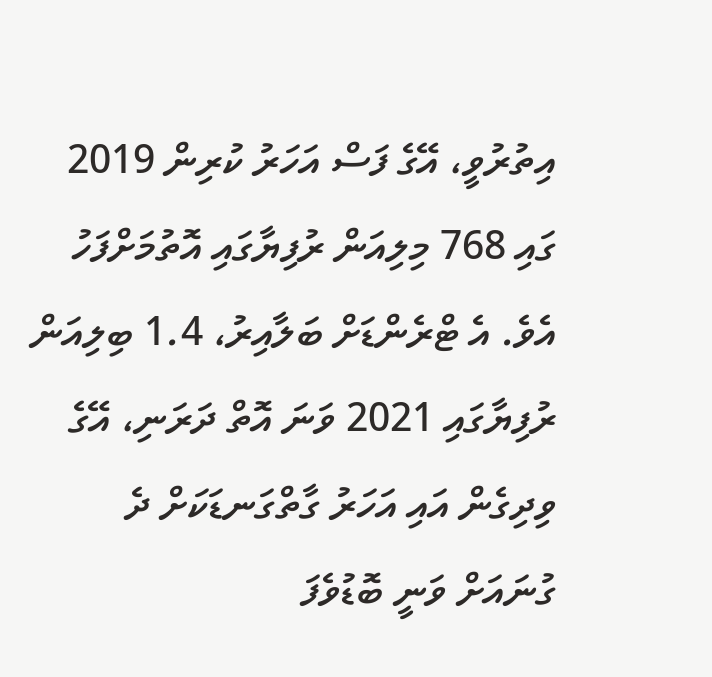އިތުރުވީ، އޭގެ ފަސް އަހަރު ކުރިން 2019 ގައި 768 މިލިއަން ރުފިޔާގައި އޮތުމަށްފަހު އެވެ. އެ ޓްރެންޑަށް ބަލާއިރު، 1.4 ބިލިއަން ރުފިޔާގައި 2021 ވަނަ އޮތް ދަރަނި، އޭގެ ވިދިގެން އައި އަހަރު ގާތްގަނޑަކަށް ދެ ގުނައަށް ވަނީ ބޮޑުވެފަ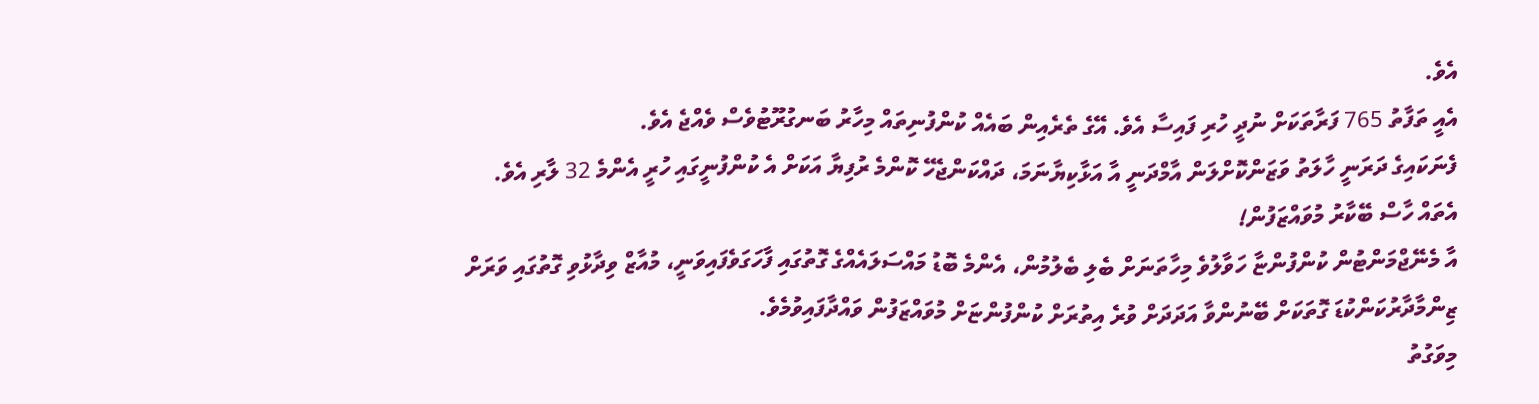އެވެ.
އެއީ ތަފާތު 765 ފަރާތަކަށް ނުދީ ހުރި ފައިސާ އެވެ. އޭގެ ތެރެއިން ބައެއް ކުންފުނިތައް މިހާރު ބަނގުރޫޓުވެސް ވެއްޖެ އެވެ.
ފެނަކައިގެ ދަރަނީ ހާލަތު ވަޒަންކޮށްލަން އާމްދަނީ އާ އަޅާކިޔާނަމަ، ދައްކަންޖެހޭ ކޮންމެ ރުފިޔާ އަކަށް އެ ކުންފުނީގައި ހުރީ އެންމެ 32 ލާރި އެވެ.
އެތައް ހާސް ބޭކާރު މުވައްޒަފުން!
އާ މެނޭޖްމަންޓުން ކުންފުންޏާ ހަވާލުވެ މިހާތަނަށް ބެލި ބެލުމުން، އެންމެ ބޮޑު މައްސަލައެއްގެ ގޮތުގައި ފާހަގަވެފައިވަނީ، މުއާޒް ވިދާޅުވި ގޮތުގައި ވަރަށް ޒިންމާދާރުކަންކުޑަ ގޮތަކަށް ބޭނުންވާ އަދަދަށް ވުރެ އިތުރަށް ކުންފުންޏަށް މުވައްޒަފުން ވައްދާފައިވުމެވެ.
މިވަގުތު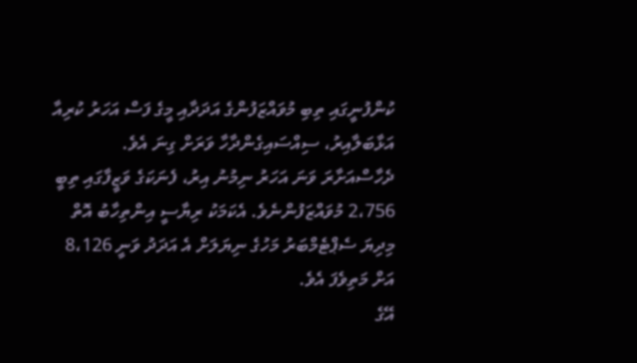ކުންފުނީގައި ތިބި މުވައްޒަފުންގެ އަދަދާއި މީގެ ފަސް އަހަރު ކުރިއާ އަޅާބަލާއިރު، ސިއްސައިގެންދާހާ ވަރަށް ގިނަ އެވެ.
ދެހާސްއަށާރަ ވަނަ އަހަރު ނިމުނު އިރު، ފެނަކަގެ ވަޒީފާގައި ތިބީ 2،756 މުވައްޒަފުންނެވެ. އެކަމަކު ރިޔާސީ އިންތިހާބު އޮތް މިދިޔަ ސެޕްޓެމްބަރު މަހުގެ ނިޔަލަށް އެ އަދަދު ވަނީ 8،126 އަށް މަތިވެފަ އެވެ.
އޭގެ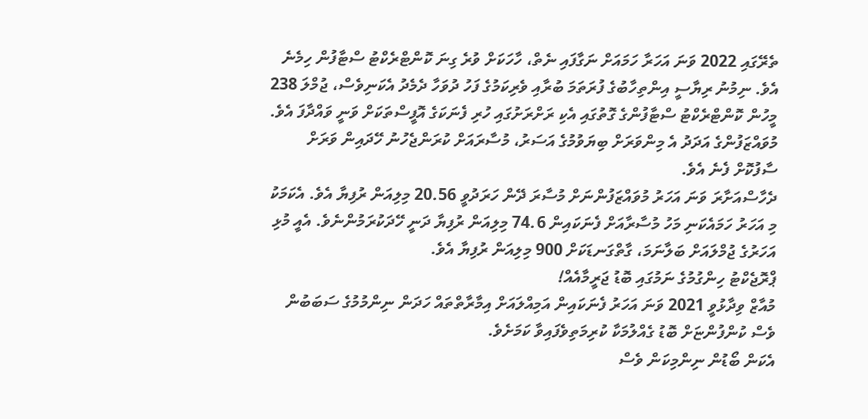ތެރޭގައި 2022 ވަނަ އަހަރާ ހަމައަށް ނަގާފައި ނެތް، ހާހަކަށް ވުރެ ގިނަ ކޮންޓްރެކްޓު ސްޓާފުން ހިމެނެ އެވެ. ނިމުނު ރިޔާސީ އިންތިހާބުގެ ފުރަތަމަ ބުރާއި ވެރިކަމުގެ ފަހު ދުވަހާ ދެމެދު އެކަނިވެސް، ޖުމްލަ 238 މީހުން ކޮންޓްރެކްޓު ސްޓާފުންގެ ގޮތުގައި އެކި ރަށްރަށުގައި ހުރި ފެނަކަގެ އޮފީސްތަކަށް ވަނީ ވައްދާފަ އެވެ.
މުވައްޒަފުންގެ އަދަދު އެ މިންވަރަށް ބިޔަވުމުގެ އަސަރު، މުސާރައަށް ކުރަންޖެހުނު ހޭދައިން ވަރަށް ސާފުކޮށް ފެނެ އެވެ.
ދެހާސްއަށާރަ ވަނަ އަހަރު މުވައްޒަފުންނަށް މުސާރަ ދޭން ހަރަދުވީ 20.56 މިލިއަން ރުފިޔާ އެވެ. އެކަމަކު މި އަހަރު ހަމައެކަނި މަހު މުސާރާއަށް ފެނަކައިން 74.6 މިލިއަން ރުފިޔާ ދަނީ ހޭދަކުރަމުންނެވެ. އެއީ މުޅި އަހަރުގެ ޖުމްލައަށް ބަލާނަމަ، ގާތްގަނޑަކަށް 900 މިލިއަން ރުފިޔާ އެވެ.
ޕްރޮޖެކްޓު ހިންގުމުގެ ނަމުގައި ބޮޑު ޖަރީމާއެއް!
މުއާޒް ވިދާޅުވީ 2021 ވަނަ އަހަރު ފެނަކައިން އަމިއްލައަށް އިމާރާތްތައް ހަދަން ނިންމުމުގެ ސަބަބުން ވެސް ކުންފުންޏަށް ބޮޑު ގެއްލުމަކާ ކުރިމަތިވެފައިވާ ކަމަށެވެ.
އެކަން ބޯޑުން ނިންމިކަން ވެސް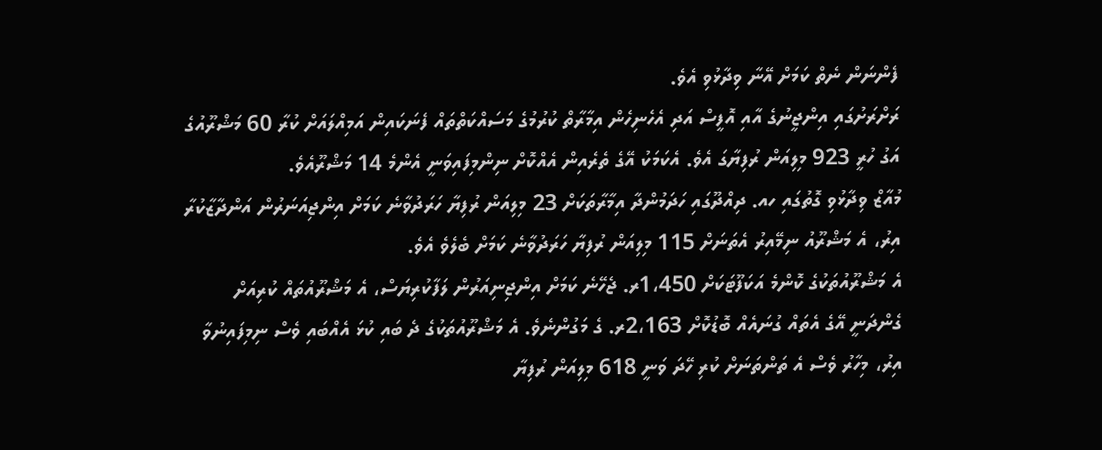ފެންނަން ނެތް ކަމަށް އޭނާ ވިދާޅުވި އެވެ.
ރަށްރަށުގައި އިންޖީނުގެ އާއި އޮފީސް އަދި އެހެނިހެން އިމާރާތް ކުރުމުގެ މަސައްކަތްތައް ފެނަކައިން އަމިއްލައަށް ކުރާ 60 މަޝްރޫއުގެ އަގު ހުރީ 923 މިލިއަން ރުފިޔާގަ އެވެ. އެކަމަކު އޭގެ ތެރެއިން އެއްކޮށް ނިންމިފައިވަނީ އެންމެ 14 މަޝްރޫއެވެ.
މުއާޒް ވިދާޅުވި ގޮތުގައި ހއ. ދިއްދޫގައި ހަދަމުންދާ އިމާރާތަކަށް 23 މިލިއަން ރުފިޔާ ހަރަދުވާނެ ކަމަށް އިންޖިއަނަރުން އަންދާޒާކުރާ އިރު، އެ މަޝްރޫއު ނިމޭއިރު އެތަނަށް 115 މިލިއަން ރުފިޔާ ހަރަދުވާނެ ކަމަށް ބެލެވެ އެވެ.
އެ މަޝްރޫއުތަކުގެ ކޮންމެ އަކަފޫޓަކަށް 1،450ރ. ޖެހޭނެ ކަމަށް އިންޖިނިއަރުން ލަފާކުރިޔަސް، އެ މަޝްރޫއުތައް ކުރިއަށް ގެންދަނީ އޭގެ އެތައް ގުނައެއް ބޮޑުކޮށް 2،163ރ. ގެ މަގުންނެވެ. އެ މަޝްރޫއުތަކުގެ ދެ ބައި ކުޅަ އެއްބައި ވެސް ނިމިފައިނުވާ އިރު، މިހާރު ވެސް އެ ތަންތަނަށް ކުރި ހޭދަ ވަނީ 618 މިލިއަން ރުފިޔާ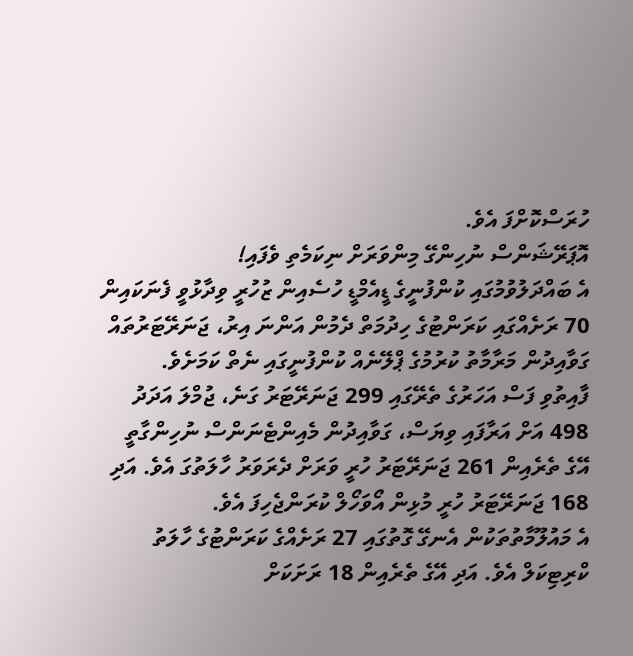ހުރަސްކޮށްފަ އެވެ.
އޮޕަރޭޝަންސް ނުހިންގޭ މިންވަރަށް ނިކަމެތި ވެފައި!
އެ ބައްދަލުވުމުގައި ކުންފުނީގެ ޑީއެމްޑީ ހުސެއިން ޒުހުރީ ވިދާޅުވީ ފެނަކައިން 70 ރަށެއްގައި ކަރަންޓުގެ ހިދުމަތް ދެމުން އަންނަ އިރު، ޖަނަރޭޓަރުތައް ގަވާއިދުން މަރާމާތު ކުރުމުގެ ޕްލޭނެއް ކުންފުނީގައި ނެތް ކަމަށެވެ.
ފާއިތުވި ފަސް އަހަރުގެ ތެރޭގައި 299 ޖަނަރޭޓަރު ގަނެ، ޖުމްލަ އަދަދު 498 އަށް އަރާފައި ވިޔަސް، ގަވާއިދުން މެއިންޓެނަންސް ނުހިންގާތީ އޭގެ ތެރެއިން 261 ޖަނަރޭޓަރު ހުރީ ވަރަށް ދެރަވަރު ހާލަތުގަ އެވެ. އަދި 168 ޖަނަރޭޓަރު ހުރީ މުޅިން އޯވަހޯލް ކުރަންޖެހިފަ އެވެ.
އެ މައުލޫމާތުތަކުން އެނގޭ ގޮތުގައި 27 ރަށެއްގެ ކަރަންޓުގެ ހާލަތު ކްރިޓިކަލް އެވެ. އަދި އޭގެ ތެރެއިން 18 ރަށަކަށް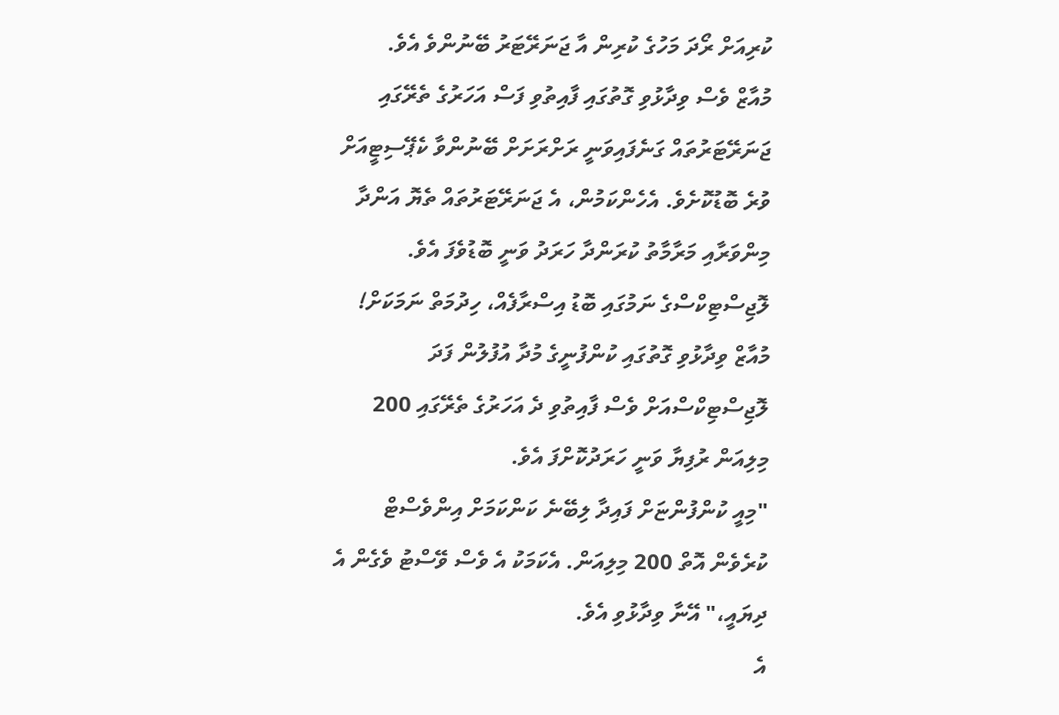ކުރިއަށް ރޯދަ މަހުގެ ކުރިން އާ ޖަނަރޭޓަރު ބޭނުންވެ އެވެ.
މުއާޒް ވެސް ވިދާޅުވި ގޮތުގައި ފާއިތުވި ފަސް އަހަރުގެ ތެރޭގައި ޖަނަރޭޓަރުތައް ގަނެފައިވަނީ ރަށްރަށަށް ބޭނުންވާ ކެޕޭސިޓީއަށް ވުރެ ބޮޑުކޮށެވެ. އެހެންކަމުން، އެ ޖަނަރޭޓަރުތައް ތެޔޮ އަންދާ މިންވަރާއި މަރާމާތު ކުރަންދާ ހަރަދު ވަނީ ބޮޑުވެފަ އެވެ.
ލޮޖިސްޓިކްސްގެ ނަމުގައި ބޮޑު އިސްރާފެއް، ހިދުމަތް ނަމަކަށް!
މުއާޒް ވިދާޅުވި ގޮތުގައި ކުންފުނީގެ މުދާ އުފުލުން ފަދަ ލޮޖިސްޓިކްސްއަށް ވެސް ފާއިތުވި ދެ އަހަރުގެ ތެރޭގައި 200 މިލިއަން ރުފިޔާ ވަނީ ހަރަދުކޮށްފަ އެވެ.
"މިއީ ކުންފުންޏަށް ފައިދާ ލިބޭނެ ކަންކަމަށް އިންވެސްޓް ކުރެވެން އޮތް 200 މިލިއަން. އެކަމަކު އެ ވެސް ވޭސްޓު ވެގެން އެ ދިޔައީ،" އޭނާ ވިދާޅުވި އެވެ.
އެ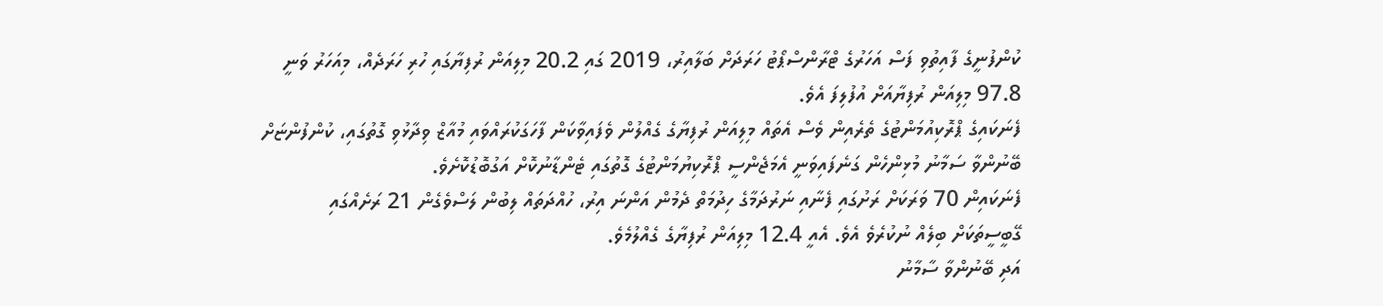ކުންފުނީގެ ފާއިތުވި ފަސް އަހަރުގެ ޓްރާންސްޕޯޓު ހަރަދަށް ބަލާއިރު، 2019 ގައި 20.2 މިލިއަން ރުފިޔާގައި ހުރި ހަރަދެއް، މިއަހަރު ވަނީ 97.8 މިލިއަން ރުފިޔާއަށް އުފުލިފަ އެވެ.
ފެނަކައިގެ ޕްރޮކިއުމަންޓުގެ ތެރެއިން ވެސް އެތައް މިލިއަން ރުފިޔާގެ ގެއްލުން ވެފައިވާކަން ފާހަގަކުރައްވައި މުއާޒް ވިދާޅުވި ގޮތުގައި، ކުންފުންޏަށް ބޭނުންވާ ސަމާނު މުޅިންހެން ގަނެފައިވަނީ އެމަޖެންސީ ޕްރޮކިޔުމަންޓުގެ ގޮތުގައި ޓެންޑާނުކޮށް އަގުބޮޑުކޮށެވެ.
ފެނަކައިން 70 ވަރަކަށް ރަށުގައި ފެނާއި ނަރުދަމާގެ ހިދުމަތް ދެމުން އަންނަ އިރު، ހުއްދަތައް ލިބުން ލަސްވެގެން 21 ރަށެއްގައި ގޭބީސީތަކަށް ބިލެއް ނުކުރެވެ އެވެ. އެއީ 12.4 މިލިއަން ރުފިޔާގެ ގެއްލުމެވެ.
އަދި ބޭނުންވާ ސާމާނު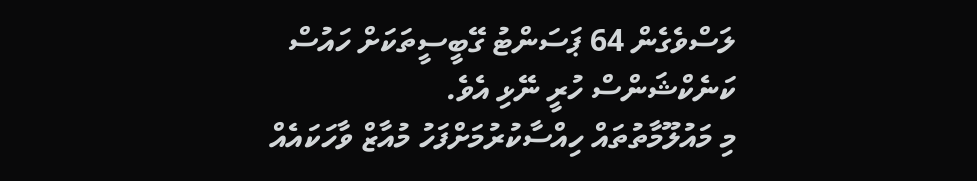ލަސްވެގެން 64 ޕަސަންޓު ގޭބީސީތަކަށް ހައުސް ކަނެކްޝަންސް ހުރީ ނޭޅި އެވެ.
މި މައުލޫމާތުތައް ހިއްސާކުރުމަށްފަހު މުއާޒް ވާހަކައެއް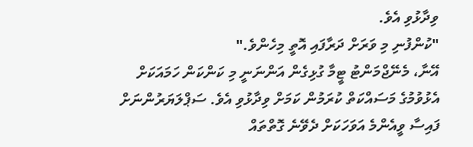ވިދާޅުވި އެވެ.
"ކުންފުނި މި ވަރަށް ދަރާފައި އޮތީ މިހެންވެ."
އޭނާ، މެނޭޖްމަންޓު ޓީމާ ގުޅިގެން އަންނަނީ މި ކަންކަން ހަމައަކަށް އެޅުވުމުގެ މަސައްކަތް ކުރަމުން ކަމަށް ވިދާޅުވި އެވެ. ސަޕްލަޔަރުންނަށް ފައިސާ ވީއެންމެ އަވަހަކަށް ދެވޭނެ ގޮތްތައް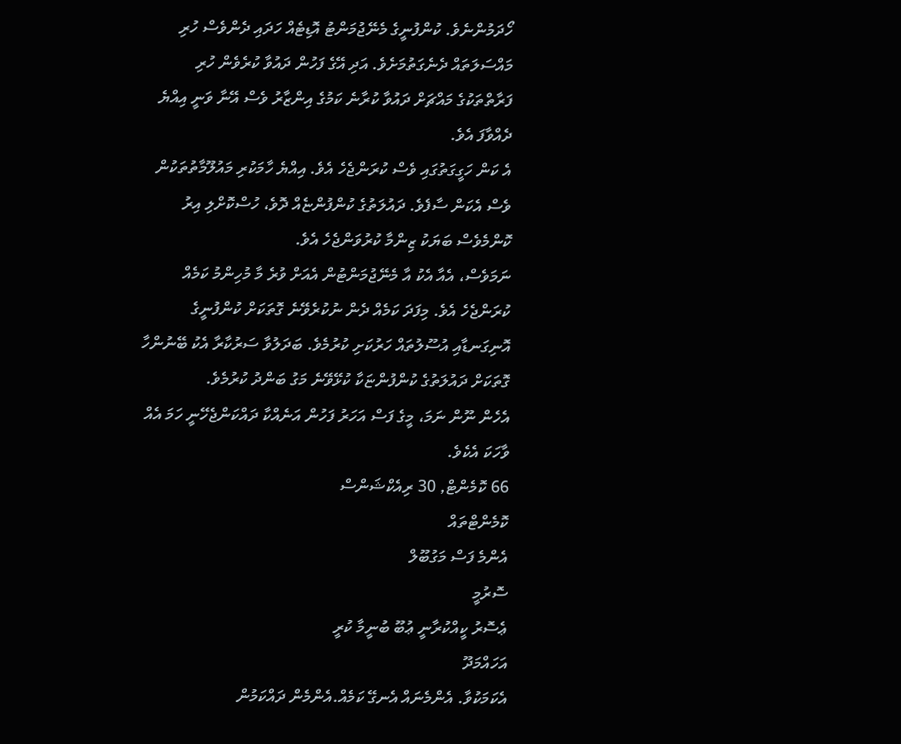ހޯދަމުންނެވެ. ކުންފުނީގެ މެނޭޖުމަންޓު އޮޑިޓެއް ހަދައި ދެންވެސް ހުރި މައްސަލަތައް ދެނެގަތުމަށެވެ. އަދި އޭގެ ފަހުން ދައުވާ ކުރެވެން ހުރި ފަރާތްތަކުގެ މައްޗަށް ދައުވާ ކުރާނެ ކަމުގެ އިންޒާރު ވެސް އޭނާ ވަނީ އިއްޔެ ދެއްވާފަ އެވެ.
އެ ކަން ހަގީގަތުގައި ވެސް ކުރަންޖެހެ އެވެ. އިއްޔެ ހާމަކުރި މައުލޫމާތުތަކުން ވެސް އެކަން ސާފެވެ. ދައުލަތުގެ ކުންފުންޏެއް ދޮވެ، ހުސްކޮށްލި އިރު ކޮންމެވެސް ބަޔަކު ޒިންމާ ކުރުވަންޖެހެ އެވެ.
ނަމަވެސް، އެއާ އެކު އާ މެނޭޖުމަންޓުން އެއަށް ވުރެ މާ މުހިންމު ކަމެއް ކުރަންޖެހެ އެވެ. މިފަދަ ކަމެއް ދެން ނުކުރެވޭނެ ގޮތަކަށް ކުންފުނީގެ އޮނިގަނޑާއި އުސޫލުތައް ހަރުކަށި ކުރުމެވެ. ބަދަލުވާ ސަރުކާރާ އެކު ބޭނުންހާ ގޮތަކަށް ދައުލަތުގެ ކުންފުންޏަކާ ކުޅޭވޭނެ މަގު ބަންދު ކުރުމެވެ.
އެހެން ނޫން ނަމަ، މީގެ ފަސް އަހަރު ފަހުން އަނެއްކާ ދައްކަންޖެހޭނީ ހަމަ އެއް ވާހަކަ އެކެވެ.
66 ކޮމެންޓް, 30 ރިއެކްޝަންސް
ކޮމެންޓްތައް
އެންމެ ފަސް މަގުބޫލް
ސޮރުމީ
ޢެސޮރު ކީއްކުރާނީ ޢުބޫ ބުނީމާ ކުރީ
އަހައްމަދޫ
އެކަމަކުވާ. އެންމެނައް އެނގޭ ކަމެއް.އެންމެން ދައްކަމުން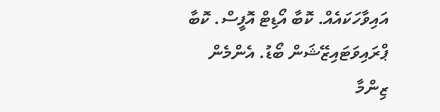އައިވާހަކައެއް. ކޮބާ އޯޑިޓް އޮފީސް. ކޮބާ ޕްރައިވަޓައިޒޭޝަން ބޯޑު. އެންމެން ޒިންމާ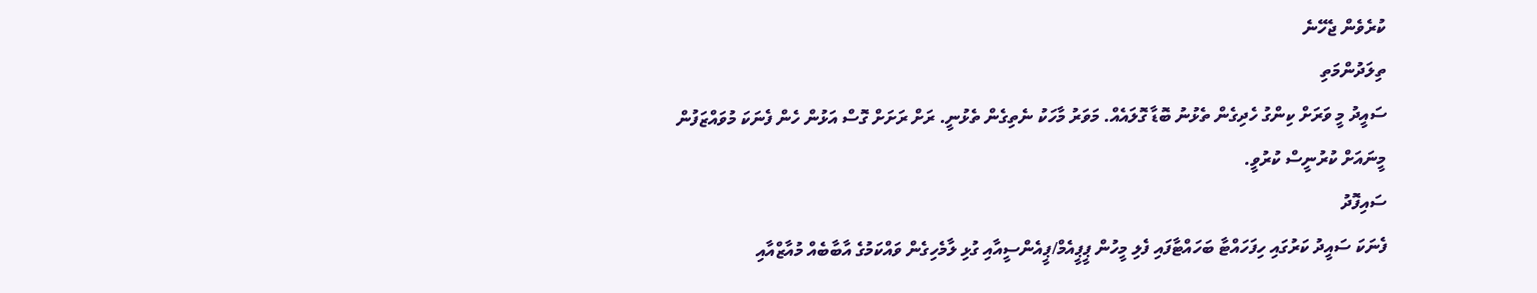ކުރެވެން ޖެހޭނެ
ތިލަދުންމަތި
ސައީދު މީ ވަރަށް ކިންގު ހެދިގެން ތެޅުނު ބޮޑާ ގޮލައެއް. މަވަރު މާހަކު ނެތިގެން ތެޅުނީ. ރަށް ރަށަށް ގޮސް އަޅުން ހެން ފެނަކަ މުވައްޒަފުން މީނައަށް ކުރުނީސް ކުރުވީ.
ސައިފޮދު
ފެނަކަ ސައީދު ކަރުގައި ހިފަހައްޓާ ބަހައްޓާފައި ފެލި މީހުން ޕީޕީއެމް/ޕީއެންސީއާއި ގުޅި ލާމެހިގެން ވައްކަމުގެ އާބާބެއް މުއާޒްއާއި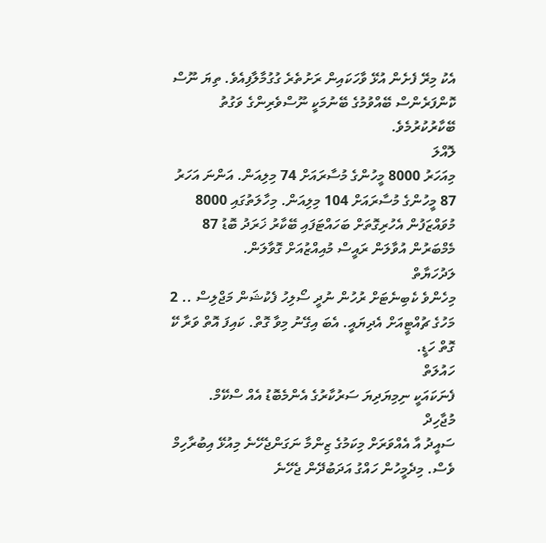އެކު މިރޭ ފެށެން އުޅޭ ވާހަކައިން ރަށުތެރެ ގުގުމާލާފިއެވެ. ތިޔަ ނޫސް ކޮންފަރެންސް ބޭއްވުމުގެ ބޭނުމަކީ ނޫސްވެރިންގެ ވަގުތު ބޭކާރުކުރުމެވެ.
ލޮއްލަ
މިއަހަރު 8000 މީހުންގެ މުސާރައަށް 74 މިލިއަން. އަންނަ އަހަރު 87 މީހުންގެ މުސާރައަށް 104 މިލިއަން. މިހާލަތުގައި 8000 މުވައްޒަފުން އެހުރިގޮތަށް ބަހައްޓަފައި ބޭކާރު ޚަރަދު ބޮޑު 87 މެމްބަރުން އުވާލަން ރައީސް މުއިއްޒުއަށް ގޮވާލަން.
ލަދުހަޔާތް
މިހެންވެ ކެބިނެޓަށް ރުހުން ނުދީ ސޯލިހު ފެކުޝަން މަޖްލިސް .. 2 މަހުގެ ޗުއްޓީއަށް އެދިޔައީ. އެބަ އިގޭނު މިވާ ގޮތް. ކައިފަ އޮތް ވަރާ ކޭ ގޮތް ހަޑީ.
ހައުލަތް
ފެނަކައަކީ ނިމިޔަދިޔަ ސަރުކާރުގެ އެންމެބޮޑު އެއް ސްކޭމް.
މުޖާހިދް
ސައީދު އާ އެއްވަރަށް މިކަމުގެ ޒިންމާ ނަގަންޖެހޭނެ މިއުޅޭ އިބުރާހިމް ވެސް. މިދެމީހުން ހައްގު އަދަބުދޭން ޖެހޭނެ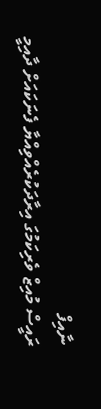ނާއިފް
ރައީސް މުއިޒް ވެރިކަމުގަ އިރާދަކުރެއްވިއްޔާ ފެނަކައަށް ދާއިމީ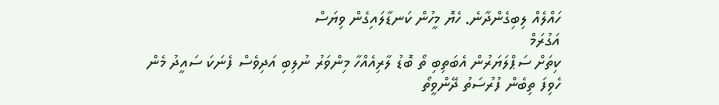ހައްލެއް ލިބިގެންދާނެ. ހެޔޮ މީހުން ކަނޑާލައިގެން ވިޔަސް
އަގުރަމް
ކިތަށް ސަޕްލަޔަރުން އެބަތިބި ތޯ ބޮޑު ލާރިއެއްހާ މިންވަރު ނުލިބި އަދިވެސް ފެނަކަ ސައީދު މެން ހެވިފަ ތިބެން ފުރުސަތު ދޭންވީތޯ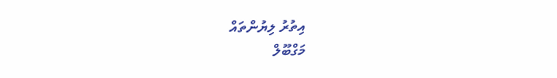އިތުރު ލިޔުންތައް
މަގްބޫލް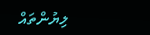ލިޔުންތައް